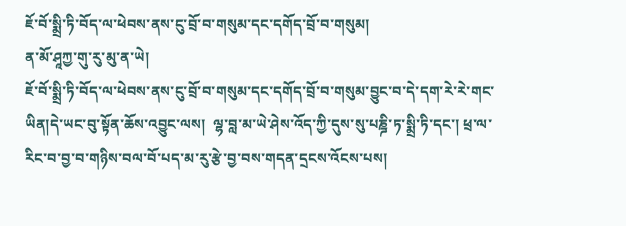ཇོ་བོ་སྨྲི་ཏི་བོད་ལ་ཕེབས་ནས་ངུ་བྲོ་བ་གསུམ་དང་དགོད་བྲོ་བ་གསུམ།
ན་མོ་ཤཱཀྱ་གུ་རུ་མུ་ན་ཡེ།
ཇོ་བོ་སྨྲི་ཏི་བོད་ལ་ཕེབས་ནས་ངུ་བྲོ་བ་གསུམ་དང་དགོད་བྲོ་བ་གསུམ་བྱུང་བ་དེ་དག་རེ་རེ་གང་ཡིན།དེ་ཡང་བུ་སྟོན་ཆོས་འབྱུང་ལས།  ལྷ་བླ་མ་ཡེ་ཤེས་འོད་ཀྱི་དུས་སུ་པཎྜི་ཏ་སྨྲི་ཏི་དང་། ཕྲ་ལ་རིང་བ་བྱ་བ་གཉིས་བལ་བོ་པད་མ་རུ་རྩེ་བྱ་བས་གདན་དྲངས་འོངས་པས།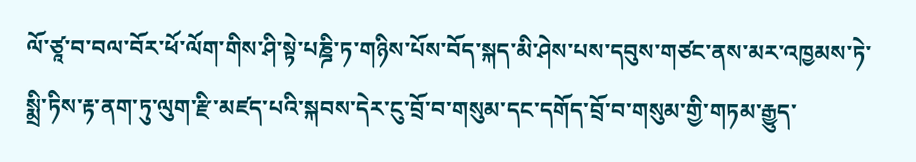ལོ་ཙཱ་བ་བལ་བོར་ཕོ་ལོག་གིས་ཤི་སྟེ་པཎྜི་ཏ་གཉིས་པོས་བོད་སྐད་མི་ཤེས་པས་དབུས་གཙང་ནས་མར་འཁྱམས་ཏེ་སྨྲི་ཏིས་རྟ་ནག་ཏུ་ལུག་རྫི་མཛད་པའི་སྐབས་དེར་ངུ་བྲོ་བ་གསུམ་དང་དགོད་བྲོ་བ་གསུམ་གྱི་གཏམ་རྒྱུད་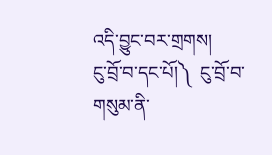འདི་བྱུང་བར་གྲགས།
ངུ་བྲོ་བ་དང་པོ།༽  ངུ་བྲོ་བ་གསུམ་ནི་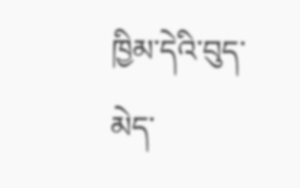ཁྱིམ་དེའི་བུད་མེད་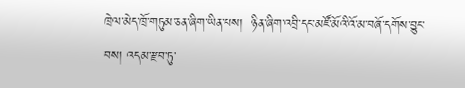ཁྲེལ་མེད་ཁྲོ་གཏུམ་ཅན་ཞིག་ཡིན་པས།  ཉིན་ཞིག་འབྲི་དང་མཛོ་མོའི་འོ་མ་བཞོ་དགོས་བྱུང་བས། འདམ་རྫབ་ཏུ་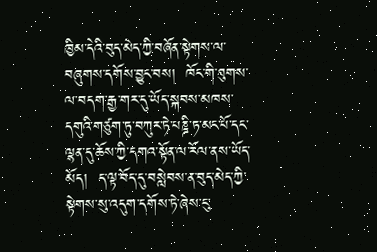ཁྱིམ་དེའི་བུད་མེད་ཀྱི་བཞོན་སྟེགས་ལ་བཞུགས་དགོས་བྱུང་བས།  ཁོང་གི་ཐུགས་ལ་བདག་རྒྱ་གར་དུ་ཡོད་སྐབས་མཁས་དགུའི་གཙུག་ཏུ་བཀུར་ཏེ་པཎྜི་ཏ་མང་པོ་དང་ལྷན་དུ་ཆོས་ཀྱི་དགའ་སྟོན་ལ་རོལ་ནས་ཡོད་མོད།  ད་ལྟ་བོད་དུ་བསླེབས་ན་བུད་མེད་ཀྱི་སྟེགས་སུ་འདུག་དགོས་ཏེ་ཞེས་ངུ་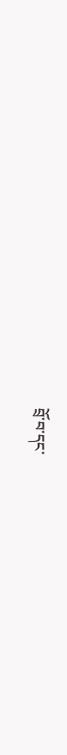བྲོ་བ་དང་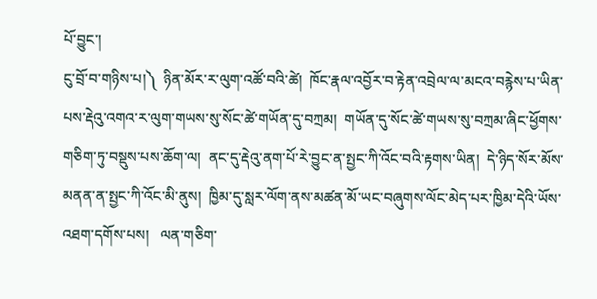པོ་བྱུང་།
ངུ་བྲོ་བ་གཉིས་པ།༽  ཉིན་མོར་ར་ལུག་འཚོ་བའི་ཚེ།  ཁོང་རྣལ་འབྱོར་བ་རྟེན་འབྲེལ་ལ་མངའ་བརྙེས་པ་ཡིན་པས་རྡེའུ་འགའ་ར་ལུག་གཡས་སུ་སོང་ཚེ་གཡོན་དུ་བཀྲམ།  གཡོན་དུ་སོང་ཚེ་གཡས་སུ་བཀྲམ་ཞིང་ཕྱོགས་གཅིག་ཏུ་བསྡུས་པས་ཆོག་ལ།  ནང་དུ་རྡེའུ་ནག་པོ་རེ་བྱུང་ན་སྤྱང་ཀི་འོང་བའི་རྟགས་ཡིན།  དེ་ཉིད་སོར་མོས་མནན་ན་སྤྱང་ཀི་འོང་མི་ནུས།  ཁྱིམ་དུ་སླར་ལོག་ནས་མཚན་མོ་ཡང་བཞུགས་ལོང་མེད་པར་ཁྱིམ་དེའི་ཡོས་འཐག་དགོས་པས།   ལན་གཅིག་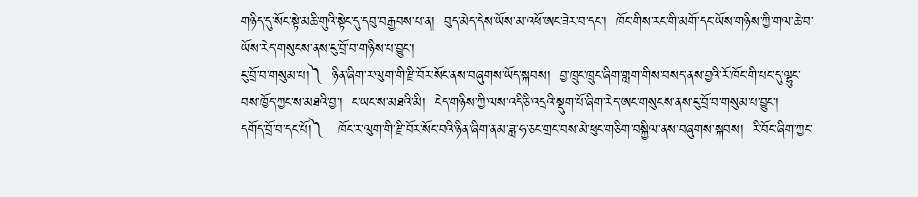གཉིད་དུ་སོང་སྟེ་མཆི་གུའི་སྟེང་དུ་དབུ་བརྒྱབས་པ་ན།  བུད་མེད་དེས་ཡོས་མ་འཕོ་ཨང་ཟེར་བ་དང་།  ཁོང་གིས་རང་གི་མགོ་དང་ཡོས་གཉིས་ཀྱི་གལ་ཆེ་བ་ཡོས་རེད་གསུངས་ནས་ངུ་བྲོ་བ་གཉིས་པ་བྱུང་།
ངུ་བྲོ་བ་གསུམ་པ།༽  ཉིན་ཞིག་ར་ལུག་གི་རྫི་བོར་སོང་ནས་བཞུགས་ཡོད་སྐབས།  བྱ་ཁྲུང་ཁྲུང་ཞིག་གླག་གིས་བསད་ནས་བྱའི་རོ་ཁོང་གི་པང་དུ་ལྷུང་བས་ཁྱོད་ཀྱང་ས་མཐའི་བྱ་།  ང་ཡང་ས་མཐའི་མི།  ངེད་གཉིས་ཀྱི་ལས་འདི་ཅི་འདྲའི་སྡུག་པོ་ཞིག་རེད་ཨང་གསུངས་ནས་ངུ་བྲོ་བ་གསུམ་པ་བྱུང་།
དགོད་བྲོ་བ་དང་པོ།༽   ཁོང་ར་ལུག་གི་རྫི་བོར་སོང་བའི་ཉིན་ཞིག་ནམ་ཟླ་ཧ་ཅང་གྲང་བས་མེ་ཕུང་གཅིག་བསྐྱིལ་ནས་བཞུགས་སྐབས།  རི་བོང་ཞིག་ཀྱང་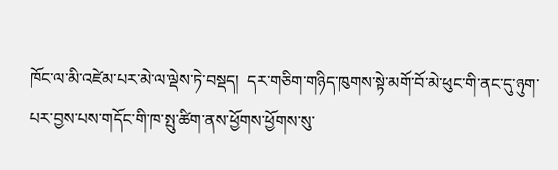ཁོང་ལ་མི་འཛེམ་པར་མེ་ལ་ལྡེས་ཏེ་བསྡད།  དར་གཅིག་གཉིད་ཁུགས་སྟེ་མགོ་བོ་མེ་ཕུང་གི་ནང་དུ་ཉུག་པར་བྱས་པས་གདོང་གི་ཁ་སྤུ་ཚིག་ནས་ཕྱོགས་ཕྱོགས་སུ་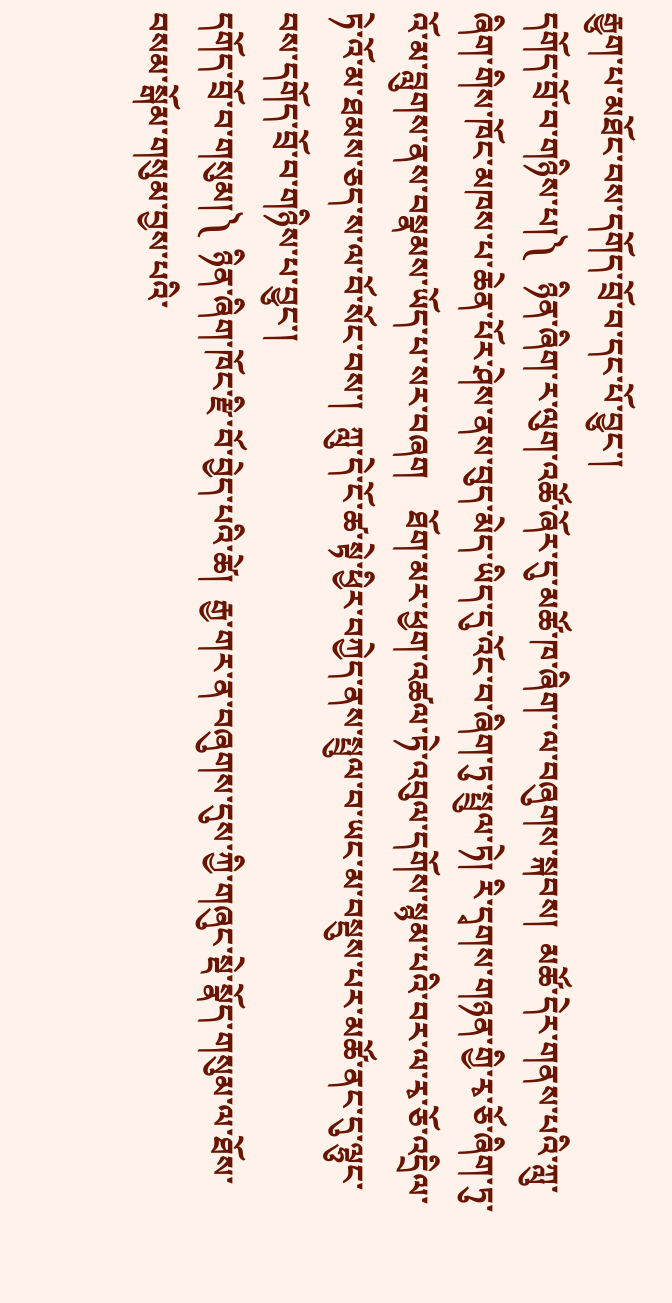རྒྱུག་པ་མཐོང་བས་དགོད་བྲོ་བ་དང་པོ་བྱུང་།
དགོད་བྲོ་བ་གཉིས་པ།༽   ཉིན་ཞིག་ར་ལུག་འཚོ་ཞོར་དུ་མཚོ་ཁ་ཞིག་་ལ་བཞུགས་སྐབས།  མཚོ་དེར་གནས་པའི་ཀླུ་ཞིག་གིས་ཁོང་མཁས་པ་ཆེན་པོར་ཤེས་ནས་བུད་མེད་ཡིད་དུ་འོང་བ་ཞིག་ཏུ་སྤྲུལ་ཏེ། རི་དྭགས་གཉན་གྱི་རྭ་ཅོ་ཞིག་ཏུ་འོ་མ་བླུགས་ནས་བསྣམས་ཡོད་པ་སར་བཞག    ཐོག་མར་ཕྱག་འཚལ་ཏེ་འབུལ་དགོས་སྙམ་པའི་བར་ལ་རྭ་ཅོ་འདྲིལ་ཏེ་འོ་མ་ཐམས་ཅད་ས་ལ་བོ་སོང་བས་།  ཀླུ་དེ་ངོ་ཚ་སྟེ་ཕྱིར་བཀྱེད་ནས་སྤྲུལ་བ་ཡང་མ་བསྡུས་པར་མཚོ་ནང་དུ་ལྷུང་བས་དགོད་བྲོ་བ་གཉིས་པ་བྱུང་།
དགོད་བྲོ་བ་གསུམ།༽  ཉིན་ཞིག་ཁོང་རྫི་བོ་བྱེད་པའི་ཚེ།  རྒྱ་གར་ན་བཞུགས་དུས་ཀྱི་གཞུང་སྡེ་སྣོད་གསུམ་ལ་ཐོས་བསམ་སྒོམ་གསུམ་བྱས་པའི་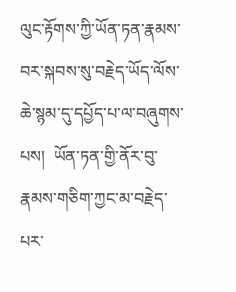ལུང་རྟོགས་ཀྱི་ཡོན་ཏན་རྣམས་བར་སྐབས་སུ་བརྗེད་ཡོད་ལོས་ཆེ་སྙམ་དུ་དཔྱོད་པ་ལ་བཞུགས་པས།  ཡོན་ཏན་གྱི་ནོར་བུ་རྣམས་གཅིག་ཀྱང་མ་བརྗེད་པར་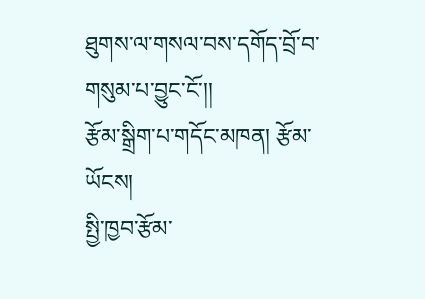ཐུགས་ལ་གསལ་བས་དགོད་བྲོ་བ་གསུམ་པ་བྱུང་ངོ་།།
རྩོམ་སྒྲིག་པ་གདོང་མཁན། རྩོམ་ཡོངས།
སྤྱི་ཁྱབ་རྩོམ་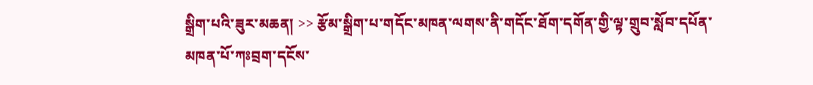སྒྲིག་པའི་ཟུར་མཆན། >> རྩོམ་སྒྲིག་པ་གདོང་མཁན་ལགས་ནི་གདོང་ཐོག་དགོན་གྱི་ལྟ་གྲུབ་སློབ་དཔོན་མཁན་པོ་ཀཿབྲག་དངོས་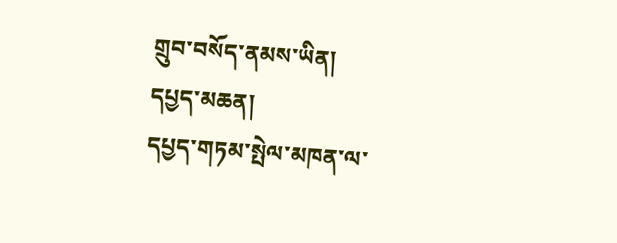གྲུབ་བསོད་ནམས་ཡིན།
དཔྱད་མཆན།
དཔྱད་གཏམ་སྤེལ་མཁན་ལ་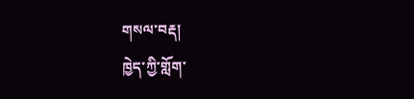གསལ་བརྡ།
ཁྱེད་ཀྱི་གློག་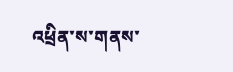འཕྲིན་ས་གནས་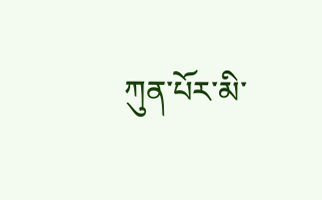ཀུན་པོར་མི་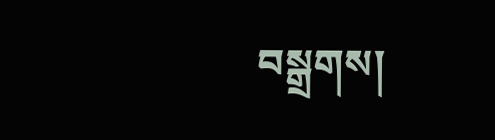བསྒྲགས།